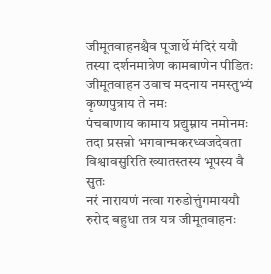जीमूतवाहनश्चैव पूजार्थे मंदिरं ययौ
तस्या दर्शनमात्रेण कामबाणेन पीडितः
जीमूतवाहन उवाच मदनाय नमस्तुभ्यं कृष्णपुत्राय ते नमः
पंचबाणाय कामाय प्रद्युम्नाय नमोनमः
तदा प्रसन्नो भगवान्मकरध्वजदेवता
विश्वावसुरिति ख्यातस्तस्य भूपस्य वै सुतः
नरं नारायणं नत्वा गरुडोत्तुंगमाययौ
रुरोद बहुधा तत्र यत्र जीमूतवाहनः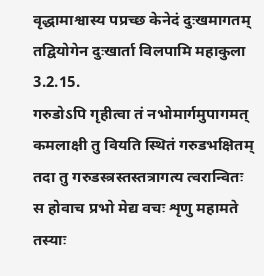वृद्धामाश्वास्य पप्रच्छ केनेदं दुःखमागतम्
तद्वियोगेन दुःखार्ता विलपामि महाकुला 3.2.15.
गरुडोऽपि गृहीत्वा तं नभोमार्गमुपागमत्
कमलाक्षी तु वियति स्थितं गरुडभक्षितम्
तदा तु गरुडस्त्रस्तस्तत्रागत्य त्वरान्वितः
स होवाच प्रभो मेद्य वचः शृणु महामते
तस्याः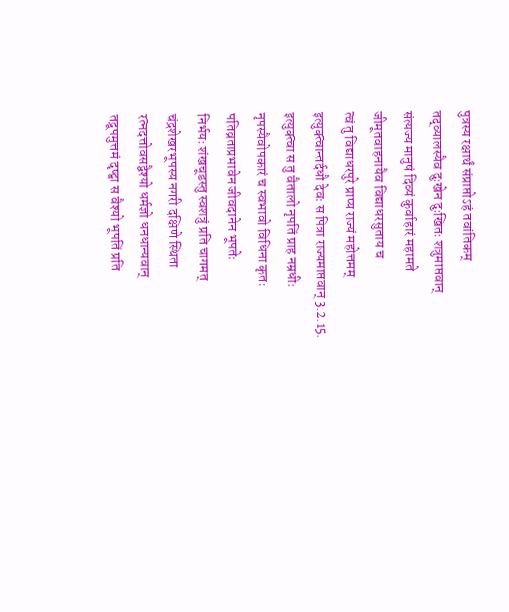पुत्रस्य रक्षार्थं संप्राप्तोऽहं तवांतिकम्
तद्व्यालस्यैव दुःखेन दुःखितः शत्रुमाप्तवान्
संत्यज्य मानुषं दिव्यं कुर्वाहारं महामते
जीमूतवाहनायैव विद्याधरसुताय च
त्वं तु विद्याधरपुरे प्राप्य राज्यं महोत्तमम्
इत्युक्त्वान्तर्दधौ देवः स पित्रा राज्यमाप्तवान् 3.2.15.
इत्युक्त्वा स तु वैतालो नृपतिं प्राह नम्रधीः
नृपस्यैवोपकारं च स्वभावो विधिना कृतः
पतिव्रताप्रभावेन जीवदानेन भूपतेः
निर्भयः शंखचूडस्तु स्वशत्रुं प्रति चागमत्
चंद्रशेखरभूपस्य नगरी दक्षिणे स्थिता
रत्नदत्तोवसद्वैश्यो धर्मज्ञो धनधान्यवान्
तद्रूपमुत्तमं दृष्ट्वा स वैश्यो भूपतिं प्रति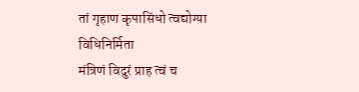तां गृहाण कृपासिंधो त्वद्योग्या विधिनिर्मिता
मंत्रिणं विदुरं प्राह त्वं च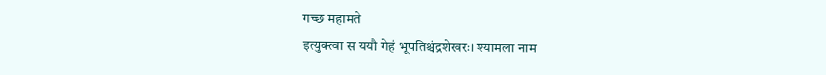गच्छ महामते
इत्युक्त्वा स ययौ गेहं भूपतिश्चंद्रशेखरः। श्यामला नाम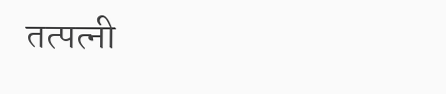तत्पत्नी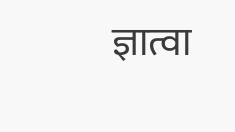ज्ञात्वा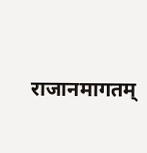राजानमागतम्